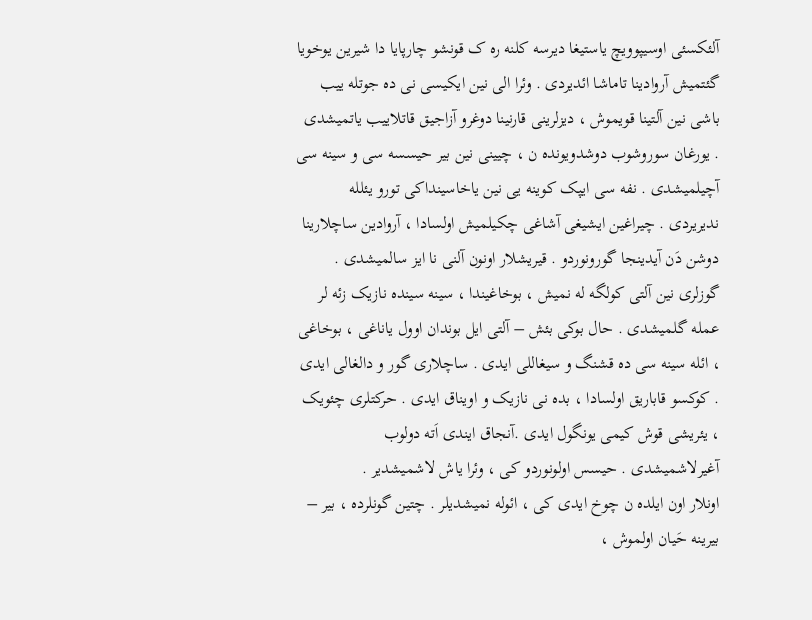آلئکسئی اوسیپوویچ یاستیغا دیرسه کلنه ره ک قونشو چارپایا دا شیرین یوخویا گئتمیش آروادینا تاماشا ائدیردی . وئرا الی نین ایکیسی نی ده جوتله ییب باشی نین آلتینا قویموش ، دیزلرینی قارنینا دوغرو آزاجیق قاتلاییب یاتمیشدی . یورغان سوروشوب دوشدویونده ن ، چیینی نین بیر حیسسه سی و سینه سی آچیلمیشدی . نفه سی ایپک کوینه یی نین یاخاسینداکی تورو یئلله ندیریردی . چیراغین ایشیغی آشاغی چکیلمیش اولسادا ، آروادین ساچلارینا دوشن دَن آیدینجا گورونوردو . قیریشلار اونون آلنی نا ایز سالمیشدی . گوزلری نین آلتی کولگه له نمیش ، بوخاغیندا ، سینه سینده نازیک زئه لر عمله گلمیشدی . حال بوکی بئش – آلتی ایل بوندان اوول یاناغی ، بوخاغی ، ائله سینه سی ده قشنگ و سیغاللی ایدی . ساچلاری گور و دالغالی ایدی . کوکسو قاباریق اولسادا ، بده نی نازیک و اویناق ایدی . حرکتلری چئویک ، یئریشی قوش کیمی یونگول ایدی .آنجاق ایندی اَته دولوب آغیرلاشمیشدی . حیسس اولونوردو کی ، وئرا یاش لاشمیشدیر .
اونلار اون ایلده ن چوخ ایدی کی ، ائوله نمیشدیلر . چتین گونلرده ، بیر – بیرینه حَیان اولموش ،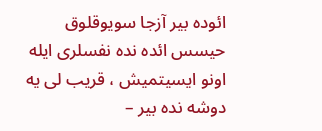ائوده بیر آزجا سویوقلوق حیسس ائده نده نفسلری ایله اونو ایسیتمیش ، قریب لی یه دوشه نده بیر –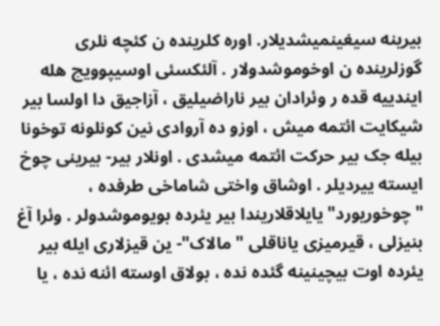بیرینه سیغینمیشدیلار. اوره کلرینده ن کئچه نلری گوزلرینده ن اوخوموشدولار . آلئکسئی اوسیپوویچ هله ایندییه قده ر وئرادان بیر ناراضیلیق ، آزاجیق دا اولسا بیر شیکایت ائتمه میش ، اوزو ده آروادی نین کونلونه توخونا بیله جک بیر حرکت ائتمه میشدی . اونلار بیر- بیرینی چوخ ایسته ییردیلر . اوشاق واختی شاماخی طرفده ، "چوخوریورد" یایلاقلاریندا بیر یئرده بویوموشدولر . وئرا آغ بنیزلی ، قیرمیزی یاناقلی " مالاک"- ین قیزلاری ایله بیر یئرده اوت بیچینینه گئده نده ، بولاق اوسته ائنه نده ، یا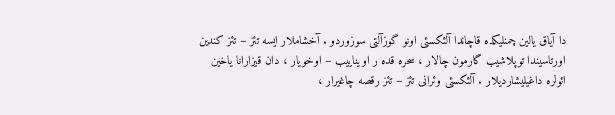دا آیاق یالین چمنلیکده قاچاندا آلئکسئی اونو گوزآلتی سوزوردو . آخشاملار ایسه تئز – تئز کندین اورتاسیندا توپلاشیب گارمون چالار ، سحره قده ر اویناییب – اوخویار ، دان قیزارانا یاخین ائولره داغیلیشاردیلار . آلئکسئی وئرانی تئز – تئز رقصه چاغیرار ،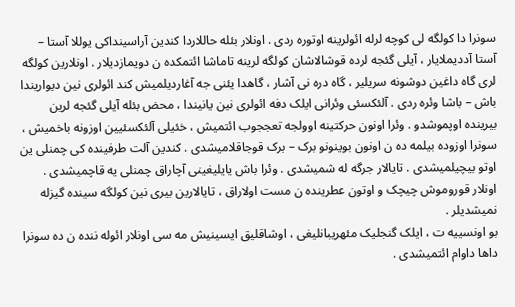سونرا دا کولگه لی کوچه لرله ائولرینه اوتوره ردی . اونلار بئله حاللاردا کندین آراسینداکی یوللا آستا – آستا آددیملایار ، آیلی گئجه لرده قوشالاشان کولگه لرینه تاماشا ائتمکده ن دویمازدیلار . اونلارین کولگه لری گاه داغین دوشونه سریلیر ، گاه دره نی آشار ، گاهدا یئنی جه آغاردیلمیش کند ائولری نین دیواریندا باش – باشا وئره ردی . آلئکسئی وئرانی ایلک دفه ائولری نین یانیندا ، محض بئله آیلی گئجه لرین بیرینده اوپموشدو . وئرا اونون حرکتینه اوولجه تعججوب ائتمیش ، خئیلی آلئکسئیین اوزونه باخمیش ، سونرا اوزوده بیلمه ده ن اونون بوینونو برک – برک قوجاقلامیشدی . کندین آلت طرفینده کی چمنلی ین اوتو بیچیلمیشدی . تایالار جرگه له شمیشدی . وئرا باش یایلیغینی آچاراق چمنلی یه قاچمیشدی . اونلار قوروموش چیچک و اوتون عطرینده ن مست اولاراق ، تایالارین بیری نین کولگه سینده گیزله نمیشدیلر .
بو اونسییه ت ، ایلک گنجلیک مئهریبانلیغی ، اوشاقلیق ایسینیش مه سی اونلار ائوله ننده ن ده سونرا داها داوام ائتمیشدی .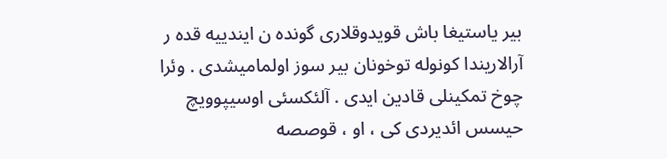بیر یاستیغا باش قویدوقلاری گونده ن ایندییه قده ر آرالاریندا کونوله توخونان بیر سوز اولمامیشدی . وئرا چوخ تمکینلی قادین ایدی . آلئکسئی اوسیپوویچ حیسس ائدیردی کی ، او ، قوصصه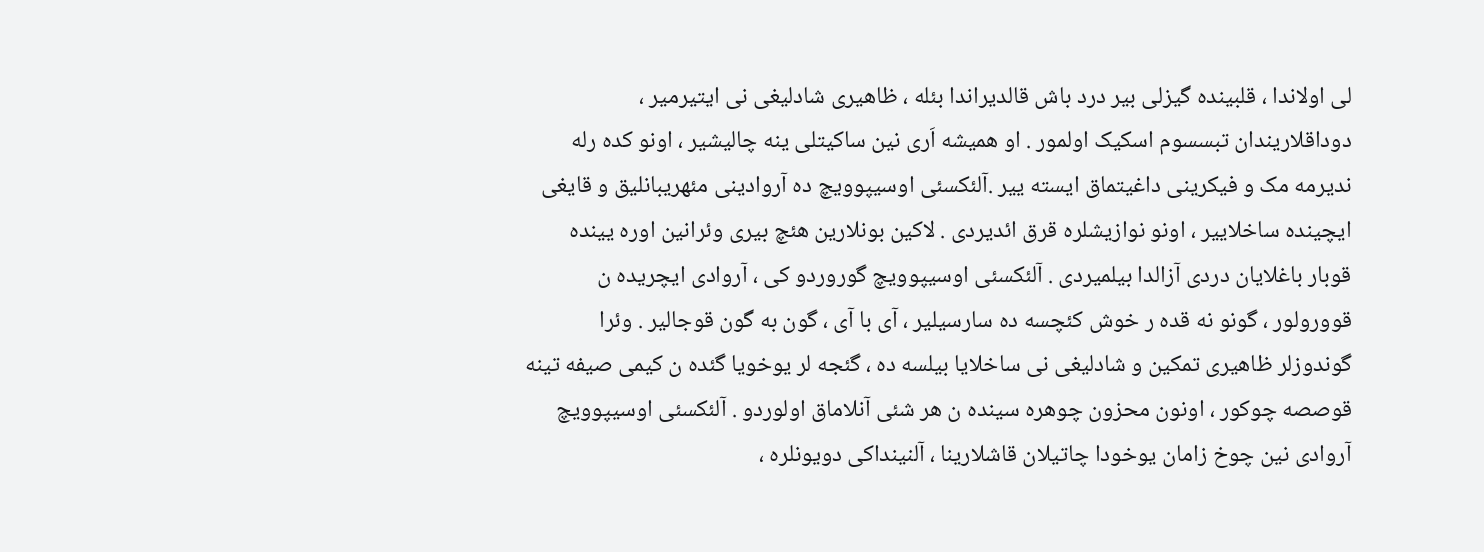لی اولاندا ، قلبینده گیزلی بیر درد باش قالدیراندا بئله ، ظاهیری شادلیغی نی ایتیرمیر ، دوداقلاریندان تبسسوم اسکیک اولمور . او همیشه اَری نین ساکیتلی ینه چالیشیر ، اونو کده رله ندیرمه مک و فیکرینی داغیتماق ایسته ییر .آلئکسئی اوسیپوویچ ده آروادینی مئهریبانلیق و قایغی ایچینده ساخلاییر ، اونو نوازیشلره قرق ائدیردی . لاکین بونلارین هئچ بیری وئرانین اوره یینده قوبار باغلایان دردی آزالدا بیلمیردی . آلئکسئی اوسیپوویچ گوروردو کی ، آروادی ایچریده ن قوورولور ، گونو نه قده ر خوش کئچسه ده سارسیلیر ، آی با آی ، گون به گون قوجالیر . وئرا گوندوزلر ظاهیری تمکین و شادلیغی نی ساخلایا بیلسه ده ، گئجه لر یوخویا گئده ن کیمی صیفه تینه قوصصه چوکور ، اونون محزون چوهره سینده ن هر شئی آنلاماق اولوردو . آلئکسئی اوسیپوویچ آروادی نین چوخ زامان یوخودا چاتیلان قاشلارینا ، آلنینداکی دویونلره ،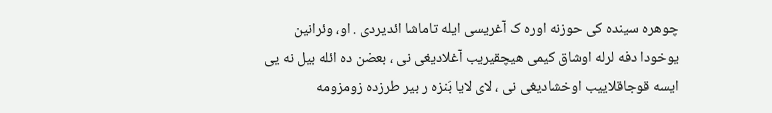چوهره سینده کی حوزنه اوره ک آغریسی ایله تاماشا ائدیردی . او، وئرانین یوخودا دفه لرله اوشاق کیمی هیچقیریب آغلادیغی نی ، بعضن ده ائله بیل نه یی ایسه قوجاقلاییب اوخشادیغی نی ، لای لایا بَنزه ر بیر طرزده زومزومه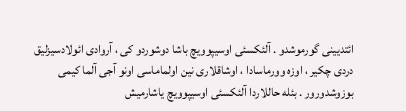ائتدیینی گورموشدو . آلئکسئی اوسیپوویچ باشا دوشوردو کی ، آروادی ائولادسیزلیق دردی چکیر ، اوزه وورماسادا ، اوشاقلاری نین اولماماسی اونو آجی آلما کیمی بوزوشدورور . بئله حاللاردا آلئکسئی اوسیپوویچ یاشارمیش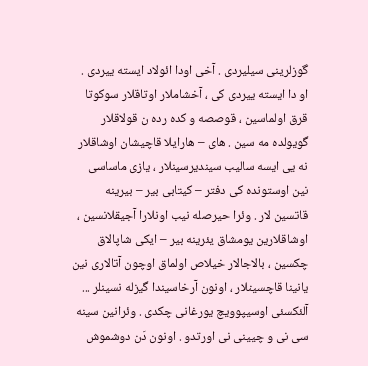گوزلرینی سیلیردی . آخی اودا ائولاد ایسته ییردی . او دا ایسته ییردی کی ، آخشاملار اوتاقلار سوکوتا قرق اولماسین ، قوصصه و کده رده ن قولاقلار گویولده مه سین . های – هارایلا قاچیشان اوشاقلار نه یی ایسه سالیب سیندیرسینلار ، یازی ماساسی نین اوستونده کی دفتر – کیتابی بیر – بیرینه قاتسین لار . وئرا حیرصله نیب اونلارا آجیقلانسین ، اوشاقلارین یومشاق یئرینه بیر – ایکی شاپالاق چکسین ، بالاجالار خیلاص اولماق اوچون آتالاری نین یانینا قاچسینلار ، اونون آرخاسیندا گیزله نسینلر ...
آلئکسئی اوسیپوویچ یورغانی چکدی . وئرانین سینه سی نی و چیینی نی اورتدو . اونون دَن دوشموش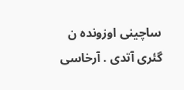ساچینی اوزونده ن گئری آتدی . آرخاسی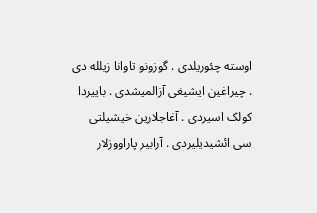اوسته چئوریلدی . گوزونو تاوانا زیلله دی . چیراغین ایشیغی آزالمیشدی . باییردا کولک اسیردی . آغاجلارین خیشیلتی سی ائشیدیلیردی . آرابیر پاراووزلار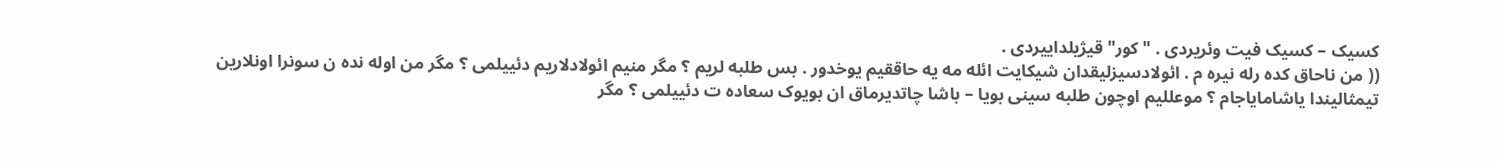کسیک – کسیک فیت وئریردی . "کور" قیژیلداییردی .
(( من ناحاق کده رله نیره م . ائولادسیزلیقدان شیکایت ائله مه یه حاققیم یوخدور . بس طلبه لریم ؟ مگر منیم ائولادلاریم دئییلمی ؟ مگر من اوله نده ن سونرا اونلارین تیمثالیندا یاشامایاجام ؟ موعللیم اوچون طلبه سینی بویا – باشا چاتدیرماق ان بویوک سعاده ت دئییلمی ؟ مگر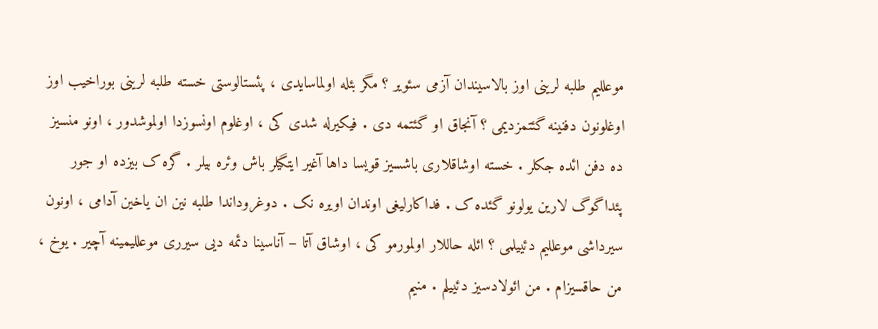موعللیم طلبه لرینی اوز بالاسیندان آزمی سئویر ؟ مگر بئله اولماسایدی ، پئستالوستی خسته طلبه لرینی بوراخیب اوز اوغلونون دفنینه گئتمزدیمی ؟ آنجاق او گئتمه دی . فیکیرله شدی کی ، اوغلوم اونسوزدا اولموشدور ، اونو منسیز ده دفن ائده جکلر . خسته اوشاقلاری باشسیز قویسا داها آغیر ایتگیلر باش وئره بیلر . گره ک بیزده او جور پئداگوگ لارین یولونو گئده ک . فداکارلیغی اوندان اویره نک . دوغروداندا طلبه نین ان یاخین آدامی ، اونون سیرداشی موعللیم دئییلمی ؟ ائله حاللار اولمورمو کی ، اوشاق آتا – آناسینا دئمه دیی سیرری موعللیمینه آچیر . یوخ ، من حاقسیزام . من ائولادسیز دئییلم . منیم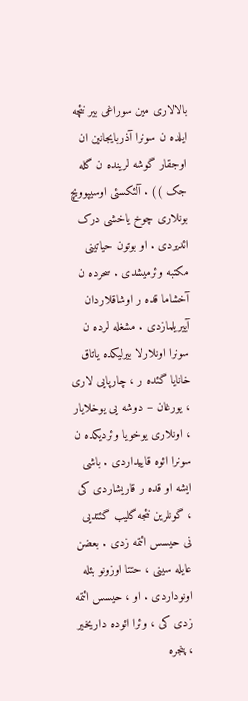بالالاری مین سوراغی بیر نئچه ایلده ن سونرا آذربایجانین ان اوجقار گوشه لرینده ن گله جک )) . آلئکسئی اوسیپوویچ بونلاری چوخ یاخشی درک ائدیردی . او بوتون حیاتینی مکتبه وئرمیشدی . سحرده ن آخشاما قده ر اوشاقلاردان آییریلمازدی . مشغله لرده ن سونرا اونلارلا بیرلیکده یاتاق خانایا گئده ر ، چارپایی لاری ، یورغان – دوشه یی یوخلایار ، اونلاری یوخویا وئردیکده ن سونرا ائوه قاییداردی . باشی ایشه او قده ر قاریشاردی کی ، گونلرین نئجه گلیب گئتدیی نی حیسس ائتمه زدی . بعضن عایله سینی ، حتتا اوزونو بئله اونوداردی . او ، حیسس ائتمه زدی کی ، وئرا ائوده داریخیر ، پنجره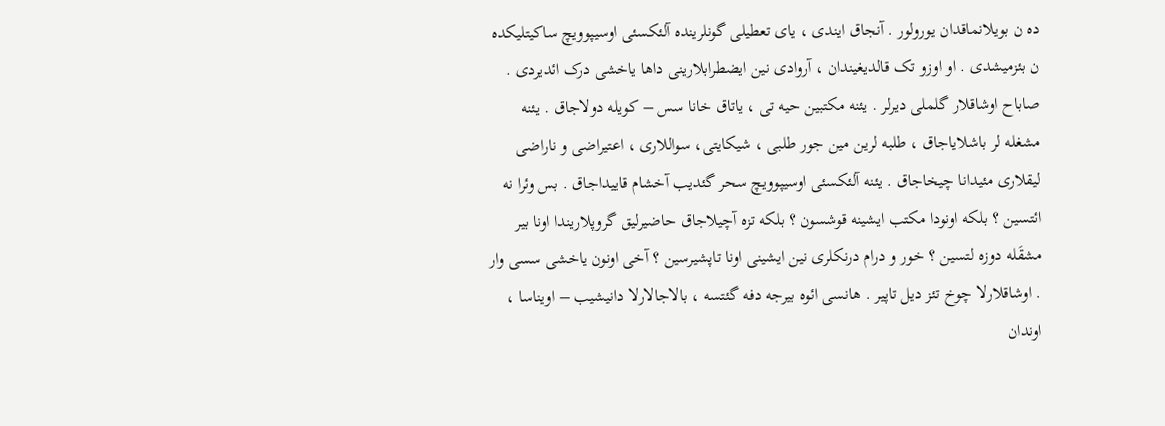ده ن بویلانماقدان یورولور . آنجاق ایندی ، یای تعطیلی گونلرینده آلئکسئی اوسیپوویچ ساکیتلیکده ن بئزمیشدی . او اوزو تک قالدیغیندان ، آروادی نین ایضطرابلارینی داها یاخشی درک ائدیردی . صاباح اوشاقلار گلملی دیرلر . یئنه مکتبین حیه تی ، یاتاق خانا سس – کویله دولاجاق . یئنه مشغله لر باشلایاجاق ، طلبه لرین مین جور طلبی ، شیکایتی، سواللاری ، اعتیراضی و ناراضی لیقلاری مئیدانا چیخاجاق . یئنه آلئکسئی اوسیپوویچ سحر گئدیب آخشام قاییداجاق . بس وئرا نه ائتسین ؟ بلکه اونودا مکتب ایشینه قوشسون ؟ بلکه تزه آچیلاجاق حاضیرلیق گروپلاریندا اونا بیر مشقَله دوزه لتسین ؟ خور و درام درنکلری نین ایشینی اونا تاپشیرسین ؟ آخی اونون یاخشی سسی وار . اوشاقلارلا چوخ تئز دیل تاپیر . هانسی ائوه بیرجه دفه گئتسه ، بالاجالارلا دانیشیب – اویناسا ، اوندان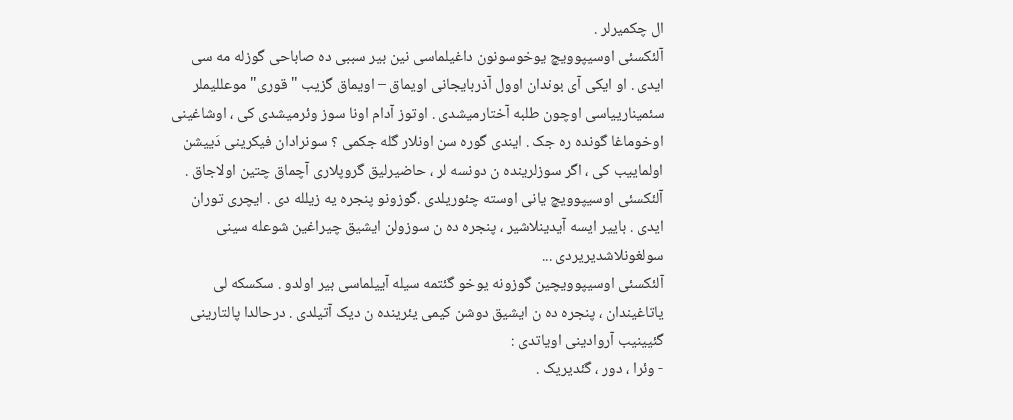ال چکمیرلر .
آلئکسئی اوسیپوویچ یوخوسونون داغیلماسی نین بیر سببی ده صاباحی گوزله مه سی ایدی . او ایکی آی بوندان اوول آذربایجانی اویماق – اویماق گزیب " قوری" موعللیملر سئمینارییاسی اوچون طلبه آختارمیشدی . اوتوز آدام اونا سوز وئرمیشدی کی ، اوشاغینی اوخوماغا گونده ره جک . ایندی گوره سن اونلار گله جکمی ؟ سونرادان فیکرینی دَییشن اولماییب کی ، اگر سوزلرینده ن دونسه لر ، حاضیرلیق گروپلاری آچماق چتین اولاجاق .
آلئکسئی اوسیپوویچ یانی اوسته چئوریلدی .گوزونو پنجره یه زیلله دی . ایچری توران ایدی . باییر ایسه آیدینلاشیر ، پنجره ده ن سوزولن ایشیق چیراغین شوعله سینی سولغونلاشدیریردی ...
آلئکسئی اوسیپوویچین گوزونه یوخو گئتمه سیله آییلماسی بیر اولدو . سکسکه لی یاتاغیندان ، پنجره ده ن ایشیق دوشن کیمی یئرینده ن دیک آتیلدی . درحالدا پالتارینی گئیینیب آروادینی اویاتدی :
- وئرا ، دور ، گئدیریک .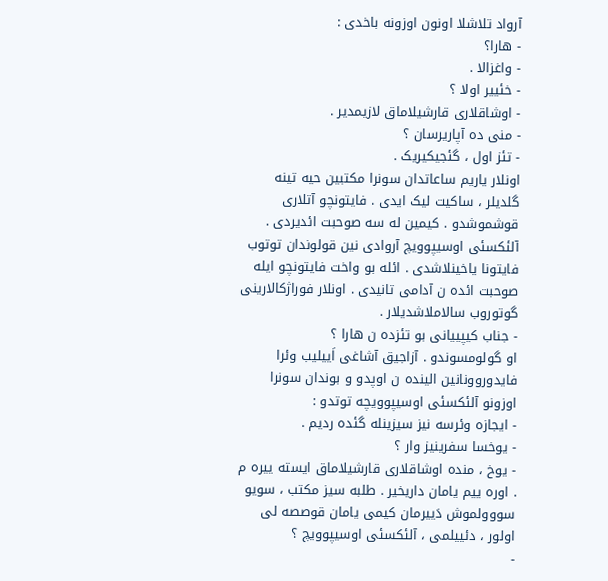آرواد تلاشلا اونون اوزونه باخدی :
- هارا؟
- واغزالا .
- خئییر اولا ؟
- اوشاقلاری قارشیلاماق لازیمدیر .
- منی ده آپاریرسان ؟
- تئز اول ، گئجیکیریک .
اونلار یاریم ساعاتدان سونرا مکتبین حیه تینه گلدیلر ، ساکیت لیک ایدی . فایتونچو آتلاری قوشموشدو . کیمین له سه صوحبت ائدیردی . آلئکسئی اوسیپوویچ آروادی نین قولوندان توتوب فایتونا یاخینلاشدی . ائله بو واخت فایتونچو ایله صوحبت ائده ن آدامی تانیدی . اونلار فوراژکالارینی گوتوروب سالاملاشدیلار .
- جناب کیپییانی بو تئزده ن هارا ؟
او گولومسوندو . آزاجیق آشاغی اَییلیب وئرا فایدوروونانین الینده ن اوپدو و بوندان سونرا اوزونو آلئکسئی اوسیپوویچه توتدو :
- ایجازه وئرسه نیز سیزینله گئده ردیم .
- یوخسا سفرینیز وار ؟
- یوخ ، منده اوشاقلاری قارشیلاماق ایسته ییره م . اوره ییم یامان داریخیر . طلبه سیز مکتب ، سویو سووولموش دَییرمان کیمی یامان قوصصه لی اولور ، دئییلمی ، آلئکسئی اوسیپوویچ ؟
-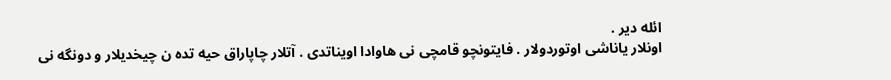ائله دیر .
اونلار یاناشی اوتوردولار . فایتونچو قامچی نی هاوادا اویناتدی . آتلار چاپاراق حیه تده ن چیخدیلار و دونگه نی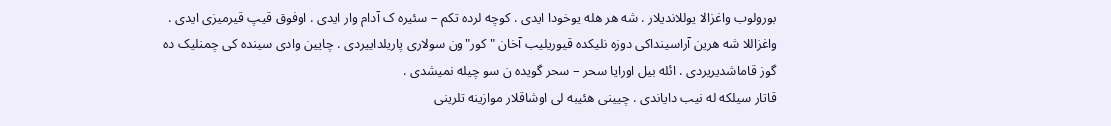بورولوب واغزالا یوللاندیلار . شه هر هله یوخودا ایدی . کوچه لرده تکم – سئیره ک آدام وار ایدی . اوفوق قیپ قیرمیزی ایدی . واغزاللا شه هرین آراسینداکی دوزه نلیکده قیوریلیب آخان "کور"ون سولاری پاریلداییردی . چایین وادی سینده کی چمنلیک ده گوز قاماشدیریردی . ائله بیل اورایا سحر – سحر گویده ن سو چیله نمیشدی .
قاتار سیلکه له نیب دایاندی . چیینی هئیبه لی اوشاقلار موازینه تلرینی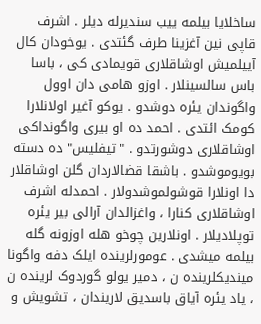ساخلایا بیلمه ییب سندیرله دیلر . اشرف قاپی نین آغزینا طرف گئتدی . یوخودان کال آییلمیش اوشاقلاری قویمادی کی ، باسا باس سالسینلار . اوزو هامی دان اوول واگوندان یئره دوشدو . یوکو آغیر اولانلارا کومک ائتدی . احمد ده او بیری واگونداکی اوشاقلاری دوشورتدو . "تیفلیس" ده دسته بویوموشدو . باشقا قضالاردان گلن اوشاقلار دا اونلارا قوشولموشدولار . احمدله اشرف اوشاقلاری کنارا ، واغزالدان آرالی بیر یئره توپلادیلار . اونلارین چوخو هله اوزونه گله بیلمه میشدی . عومورلرینده ایلک دفه واگونا میندیکلرینده ن ، دمیر یولو گوردوک لرینده ن ، یاد یئره آیاق باسدیق لاریندان ، تشویش و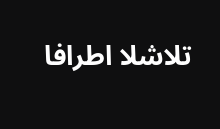تلاشلا اطرافا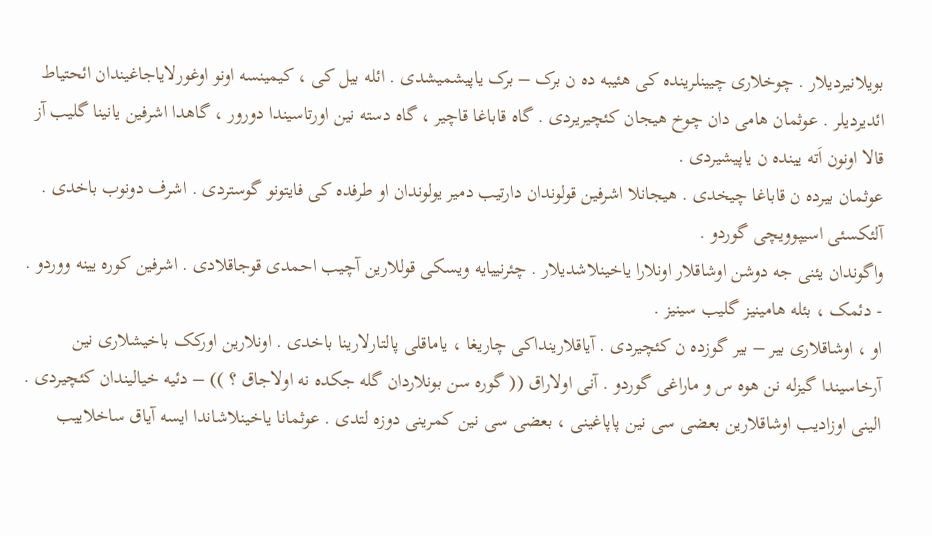بویلانیردیلار . چوخلاری چیینلرینده کی هئیبه ده ن برک – برک یاپیشمیشدی . ائله بیل کی ، کیمینسه اونو اوغورلایاجاغیندان ائحتیاط ائدیردیلر . عوثمان هامی دان چوخ هیجان کئچیریردی . گاه قاباغا قاچیر ، گاه دسته نین اورتاسیندا دورور ، گاهدا اشرفین یانینا گلیب آز قالا اونون اَته یینده ن یاپیشیردی .
عوثمان بیرده ن قاباغا چیخدی . هیجانلا اشرفین قولوندان دارتیب دمیر یولوندان او طرفده کی فایتونو گوستردی . اشرف دونوب باخدی . آلئکسئی اسیپوویچی گوردو .
واگوندان یئنی جه دوشن اوشاقلار اونلارا یاخینلاشدیلار . چئرنییایه ویسکی قوللارین آچیب احمدی قوجاقلادی . اشرفین کوره یینه ووردو .
- دئمک ، بئله هامینیز گلیب سینیز .
او ، اوشاقلاری بیر – بیر گوزده ن کئچیردی . آیاقلارینداکی چاریغا ، یاماقلی پالتارلارینا باخدی . اونلارین اورکک باخیشلاری نین آرخاسیندا گیزله نن هوه س و ماراغی گوردو . آنی اولاراق (( گوره سن بونلاردان گله جکده نه اولاجاق ؟ )) – دئیه خیالیندان کئچیردی . الینی اوزادیب اوشاقلارین بعضی سی نین پاپاغینی ، بعضی سی نین کمرینی دوزه لتدی . عوثمانا یاخینلاشاندا ایسه آیاق ساخلاییب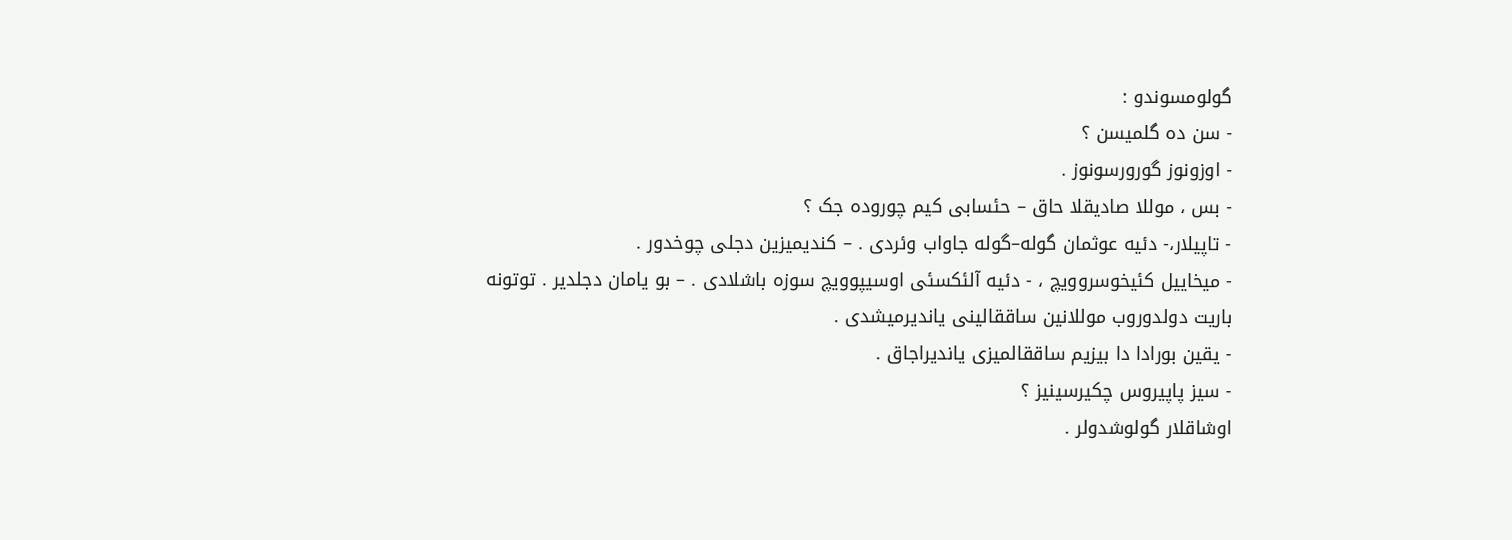گولومسوندو :
- سن ده گلمیسن ؟
- اوزونوز گورورسونوز .
- بس ، موللا صادیقلا حاق – حئسابی کیم چوروده جک ؟
- تاپیلار،- دئیه عوثمان گوله–گوله جاواب وئردی . – کندیمیزین دجلی چوخدور .
- میخاییل کئیخوسروویچ ، - دئیه آلئکسئی اوسیپوویچ سوزه باشلادی . – بو یامان دجلدیر . توتونه باریت دولدوروب موللانین ساققالینی یاندیرمیشدی .
- یقین بورادا دا بیزیم ساققالمیزی یاندیراجاق .
- سیز پاپیروس چکیرسینیز ؟
اوشاقلار گولوشدولر .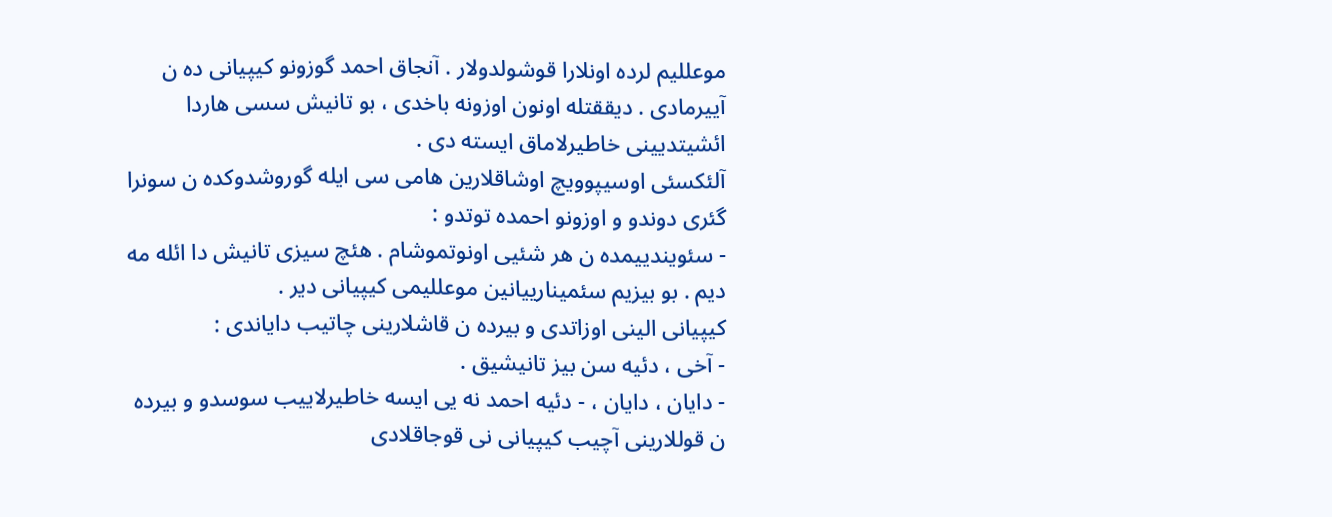موعللیم لرده اونلارا قوشولدولار . آنجاق احمد گوزونو کیپیانی ده ن آییرمادی . دیققتله اونون اوزونه باخدی ، بو تانیش سسی هاردا ائشیتدیینی خاطیرلاماق ایسته دی .
آلئکسئی اوسیپوویچ اوشاقلارین هامی سی ایله گوروشدوکده ن سونرا گئری دوندو و اوزونو احمده توتدو :
- سئویندییمده ن هر شئیی اونوتموشام . هئچ سیزی تانیش دا ائله مه دیم . بو بیزیم سئمینارییانین موعللیمی کیپیانی دیر .
کیپیانی الینی اوزاتدی و بیرده ن قاشلارینی چاتیب دایاندی :
- آخی ، دئیه سن بیز تانیشیق .
- دایان ، دایان ، - دئیه احمد نه یی ایسه خاطیرلاییب سوسدو و بیرده ن قوللارینی آچیب کیپیانی نی قوجاقلادی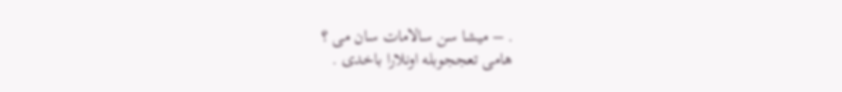. – میشا سن سالامات سان می ؟
هامی تعججوبله اونلارا باخدی .